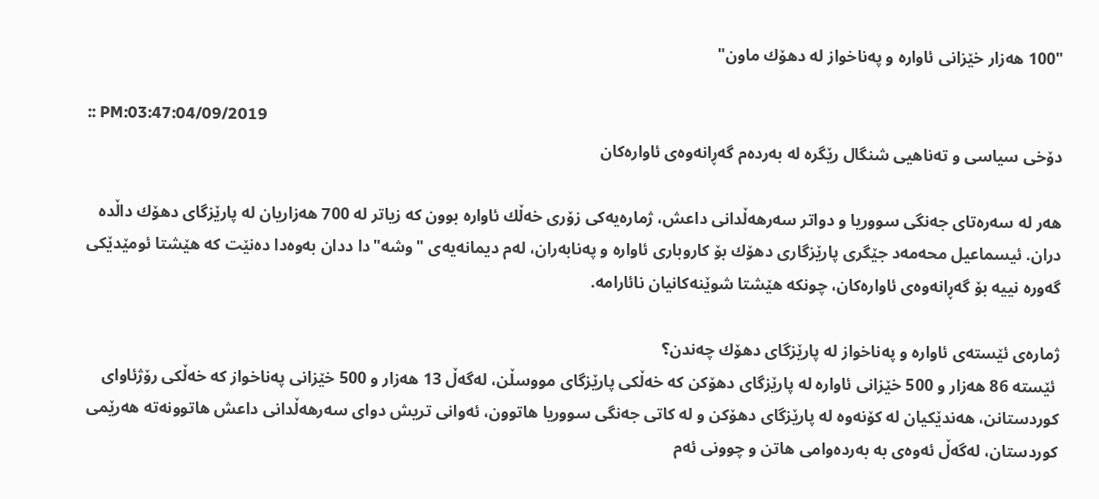"100 هه‌زار خێزانی ئاواره‌ و په‌ناخواز له‌ دهۆك ماون"

:: PM:03:47:04/09/2019
دۆخی سیاسی و ته‌ناهیی شنگال رێگره‌ له‌ به‌رده‌م گه‌ڕانه‌وه‌ی ئاواره‌كان

هه‌ر له‌ سه‌ره‌تای جه‌نگی سووریا و دواتر سه‌رهه‌ڵدانی داعش، ژماره‌یه‌كی زۆری خه‌ڵك ئاواره‌ بوون كه‌ زیاتر له‌ 700 هه‌زاریان له‌ پارێزگای دهۆك داڵده‌ دران. ئیسماعیل محه‌مه‌د جێگری پارێزگاری دهۆك بۆ كاروباری ئاواره‌ و په‌نابه‌ران، له‌م دیمانه‌یه‌ی ‌"وشه‌‌"دا ددان به‌وه‌دا ده‌نێت كه‌ هێشتا ئومێدێكی گه‌وره‌ نییه‌ بۆ گه‌ڕانه‌وه‌ی ئاواره‌كان، چونكه‌ هێشتا شوێنه‌كانیان نائارامه‌.

ژماره‌ی ئێسته‌ی ئاواره‌ و په‌ناخواز له‌ پارێزگای دهۆك چه‌ندن؟
 ئێسته‌ 86 هه‌زار و 500 خێزانی ئاواره‌ له‌ پارێزگای دهۆكن كه‌ خه‌ڵكی پارێزگای مووسڵن، له‌گه‌ڵ 13 هه‌زار و 500 خێزانی په‌ناخواز كه‌ خه‌ڵكی رۆژئاوای كوردستانن، هه‌ندێكیان له‌ كۆنه‌وه‌ له‌ پارێزگای دهۆكن و له‌ كاتی جه‌نگی سووریا هاتوون، ئه‌وانی تریش دوای سه‌رهه‌ڵدانی داعش هاتوونه‌ته‌ هه‌رێمی كوردستان، له‌گه‌ڵ ئه‌وه‌ی به‌ به‌رده‌وامی هاتن و چوونی ئه‌م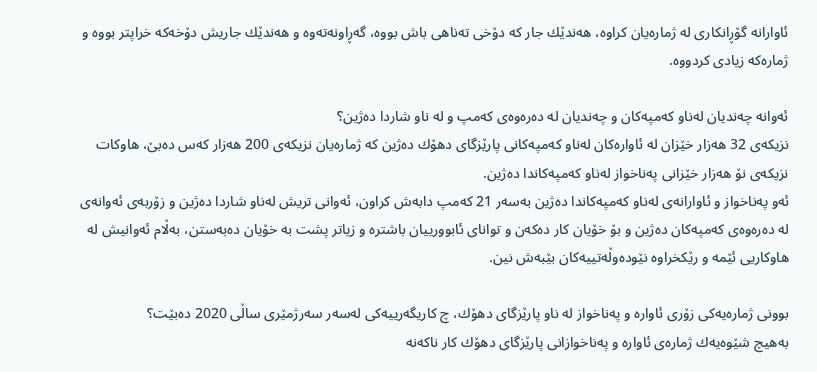ئاوارانه‌ گۆڕانكاری له‌ ژماره‌یان كراوه‌، هه‌ندێك جار كه‌ دۆخی ته‌ناهی باش بووه‌، گه‌ڕاونه‌ته‌وه‌ و هه‌ندێك جاریش دۆخه‌كه‌ خراپتر بووه‌ و ژماره‌كه‌ زیادی كردووه‌.

ئه‌وانه‌ چه‌ندیان له‌ناو كه‌مپه‌كان و چه‌ندیان له‌ ده‌ره‌وه‌ی كه‌مپ و له‌ ناو شاردا ده‌ژین؟
نزیكه‌ی 32 هه‌زار خێزان له‌ ئاواره‌كان له‌ناو كه‌مپه‌كانی پارێزگای دهۆك ده‌ژین كه‌ ژماره‌یان نزیكه‌ی 200 هه‌زار كه‌س ده‌بێ، هاوكات نزیكه‌ی نۆ هه‌زار خێزانی په‌ناخواز له‌ناو كه‌مپه‌كاندا ده‌ژین.
ئه‌و په‌ناخواز و ئاوارانه‌ی له‌ناو كه‌مپه‌كاندا ده‌ژین به‌سه‌ر 21 كه‌مپ دابه‌ش كراون، ئه‌وانی تریش له‌ناو شاردا ده‌ژین و زۆربه‌ی ئه‌وانه‌ی له‌ ده‌ره‌وه‌ی كه‌مپه‌كان ده‌ژین و بۆ خۆیان كار ده‌كه‌ن و توانای ئابوورییان باشتره‌ و زیاتر پشت به‌ خۆیان ده‌به‌ستن، به‌ڵام ئه‌وانیش له‌ هاوكاریی ئێمه‌ و رێكخراوه‌ نێوده‌وڵه‌تییه‌كان بێبه‌ش نین.

بوونی ژماره‌یه‌كی زۆری ئاواره‌ و په‌ناخواز له‌ ناو پارێزگای دهۆك، چ كاریگه‌رییه‌كی له‌سه‌ر سه‌رژمێری ساڵی 2020 ده‌بێت؟
به‌هیچ شێوه‌یه‌ك ژماره‌ی ئاواره‌ و په‌ناخوازانی پارێزگای دهۆك كار ناكه‌نه‌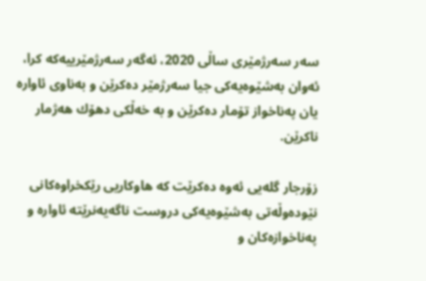سه‌ر سه‌رژمێری ساڵی 2020، ئه‌گه‌ر سه‌رژمێرییه‌كه‌ كرا، ئه‌وان به‌شێوه‌یه‌كی جیا سه‌رژمێر ده‌كرێن و به‌ناوی ئاواره‌ یان په‌ناخواز تۆمار ده‌كرێن و به‌ خه‌ڵكی دهۆك هه‌ژمار ناكرێن.

زۆرجار گله‌یی ئه‌وه‌ ده‌كرێت كه‌ هاوكاریی رێكخراوه‌كانی نێوده‌وڵه‌تی به‌شێوه‌یه‌كی دروست ناگه‌یه‌نرێته‌ ئاواره‌ و په‌ناخوازه‌كان و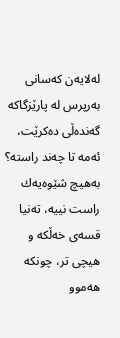له‌لایه‌ن كه‌سانی به‌رپرس له‌ پارێزگاكه‌ گه‌نده‌ڵی ده‌كرێت، ئه‌مه‌ تا چه‌ند راسته‌؟
به‌هیچ شێوه‌یه‌ك راست نییه‌، ته‌نیا قسه‌ی خه‌ڵكه‌ و هیچی تر، چونكه‌ هه‌موو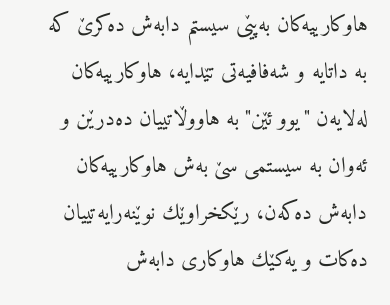هاوكارییه‌كان به‌پێی سیستم دابه‌ش ده‌كرێ كه‌ به‌ داتایه‌ و شه‌فافیه‌تی تێدایه‌، هاوكارییه‌كان له‌لایه‌ن "یوو ئێن" به‌ هاووڵاتییان ده‌درێن و ئه‌وان به‌ سیستمی سێ به‌ش هاوكارییه‌كان دابه‌ش ده‌كه‌ن، رێكخراوێك نوێنه‌رایه‌تییان ده‌كات و یه‌كێك هاوكاری دابه‌ش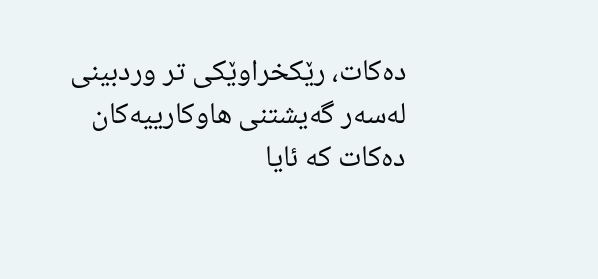ده‌كات، رێكخراوێكی تر وردبینی له‌سه‌ر گه‌یشتنی هاوكارییه‌كان ده‌كات كه‌ ئایا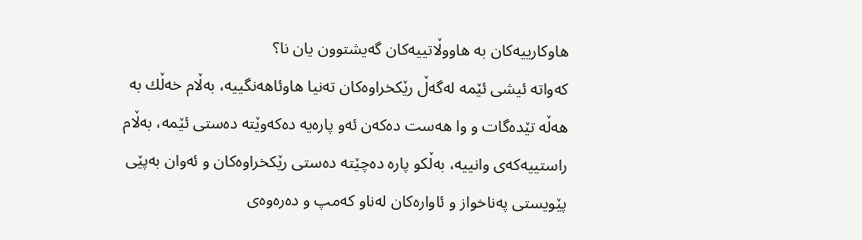هاوكارییه‌كان به‌ هاووڵاتییه‌كان گه‌یشتوون یان نا؟
كه‌واته‌ ئیشی ئێمه‌ له‌گه‌ڵ رێكخراوه‌كان ته‌نیا هاوئاهه‌نگییه‌، به‌ڵام خه‌ڵك به‌ هه‌ڵه‌ تێده‌گات و وا هه‌ست ده‌كه‌ن ئه‌و پاره‌یه‌ ده‌كه‌وێته‌ ده‌ستی ئێمه‌، به‌ڵام راستییه‌كه‌ی وانییه‌، به‌ڵكو پاره‌ ده‌چێته‌ ده‌ستی رێكخراوه‌كان و ئه‌وان به‌پێی پێویستی په‌ناخواز و ئاواره‌كان له‌ناو كه‌مپ و ده‌ره‌وه‌ی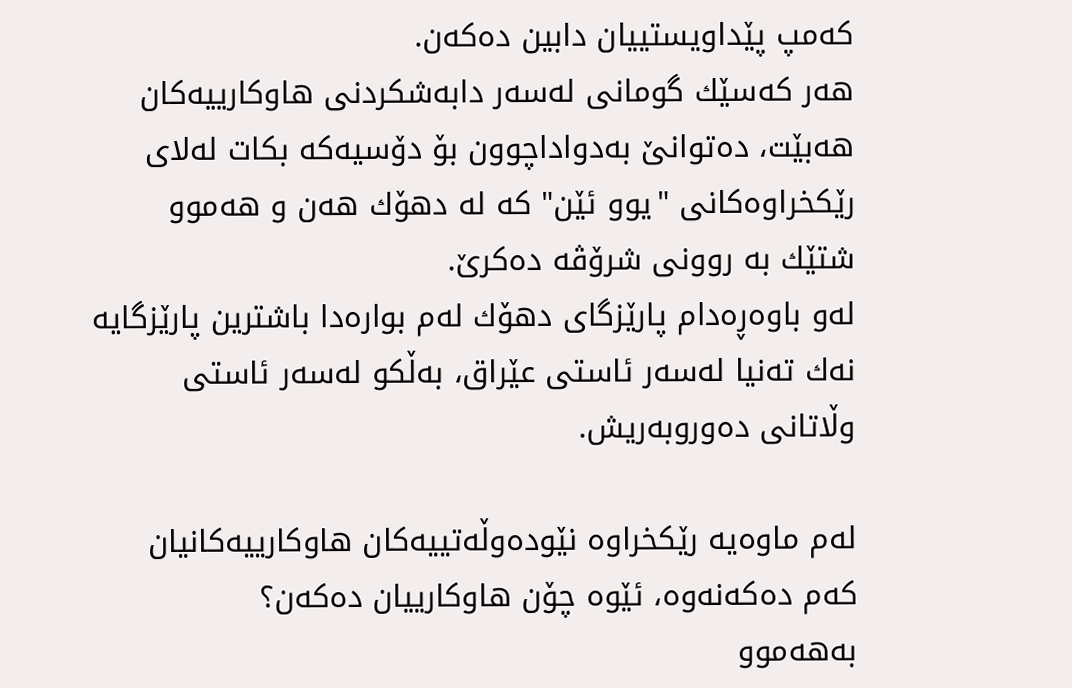كه‌مپ پێداویستییان دابین ده‌كه‌ن.
هه‌ر كه‌سێك گومانی له‌سه‌ر دابه‌شكردنی هاوكارییه‌كان هه‌بێت، ده‌توانێ به‌دواداچوون بۆ دۆسیه‌كه‌ بكات له‌لای رێكخراوه‌كانی "یوو ئێن" كه‌ له‌ دهۆك هه‌ن و هه‌موو شتێك به‌ روونی شرۆڤه‌ ده‌كرێ.
له‌و باوه‌ڕه‌دام پارێزگای دهۆك له‌م بواره‌دا باشترین پارێزگایه‌ نه‌ك ته‌نیا له‌سه‌ر ئاستی عێراق، به‌ڵكو له‌سه‌ر ئاستی وڵاتانی ده‌وروبه‌ریش.

له‌م ماوه‌یه‌ رێكخراوه‌ نێوده‌وڵه‌تییه‌كان هاوكارییه‌كانیان كه‌م ده‌كه‌نه‌وه‌، ئێوه‌ چۆن هاوكارییان ده‌كه‌ن؟
به‌هه‌موو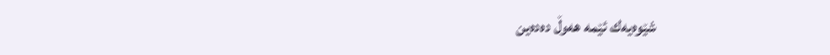شێوه‌یه‌ك ئێمه‌ هه‌وڵ ده‌ده‌ین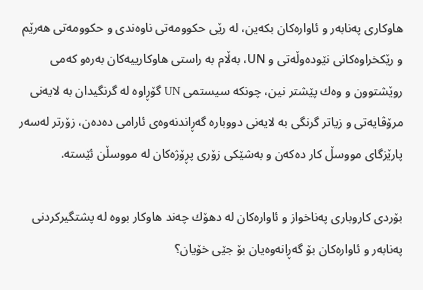هاوكاری په‌نابه‌ر و ئاواره‌كان بكه‌ین، له‌ رێی حكوومه‌تی ناوه‌ندی و حكوومه‌تی هه‌رێم و رێكخراوه‌كانی نێوده‌وڵه‌تی و UN، به‌ڵام به‌ راستی هاوكارییه‌كان به‌ره‌و كه‌می روێشتوون و وه‌ك پێشتر نین، چونكه‌ سیستمی UN گۆڕاوه‌ له‌ گرنگیدان به‌ لایه‌نی مرۆڤایه‌تی و زیاتر گرنگی به‌ لایه‌نی دووباره‌ گه‌ڕاندنه‌وه‌ی ئارامی ده‌ده‌ن، زۆرتر له‌سه‌ر پارێزگای مووسڵ كار ده‌كه‌ن و به‌شێكی زۆری پڕۆژه‌كان له‌ مووسڵن ئێسته‌.

بۆردی كاروباری په‌ناخواز و ئاواره‌كان له‌ دهۆك چه‌ند هاوكار بووه‌ له‌ پشتگیركردنی په‌نابه‌ر و ئاواره‌كان بۆ گه‌ڕانه‌وه‌یان بۆ جێی خۆیان؟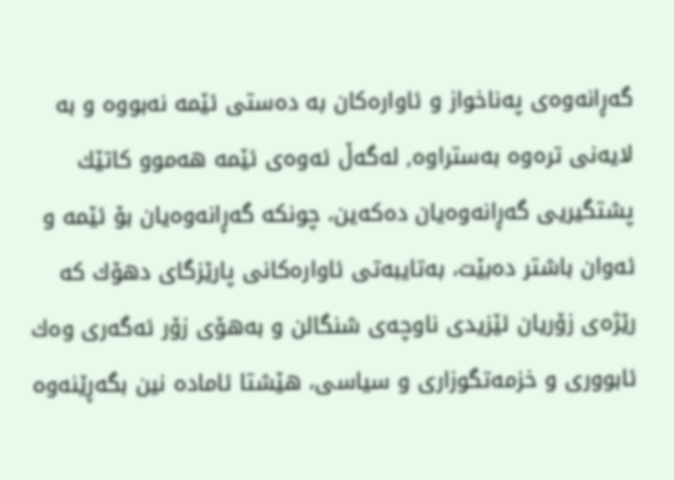گه‌ڕانه‌وه‌ی په‌ناخواز و ئاواره‌كان به‌ ده‌ستی ئێمه‌ نه‌بووه‌ و به‌ لایه‌نی تره‌وه‌ به‌ستراوه‌, له‌گه‌ڵ ئه‌وه‌ی ئێمه‌ هه‌موو كاتێك پشتگیریی گه‌ڕانه‌وه‌یان ده‌كه‌ین، چونكه‌ گه‌ڕانه‌وه‌یان بۆ ئێمه‌ و ئه‌وان باشتر ده‌بێت، به‌تایبه‌تی ئاواره‌كانی پارێزگای دهۆك كه‌ رێژه‌ی زۆریان ئێزیدی ناوچه‌ی شنگالن و به‌هۆی زۆر ئه‌گه‌ری وه‌ك ئابووری و خزمه‌تگوزاری و سیاسی، هێشتا ئاماده‌ نین بگه‌ڕێنه‌وه‌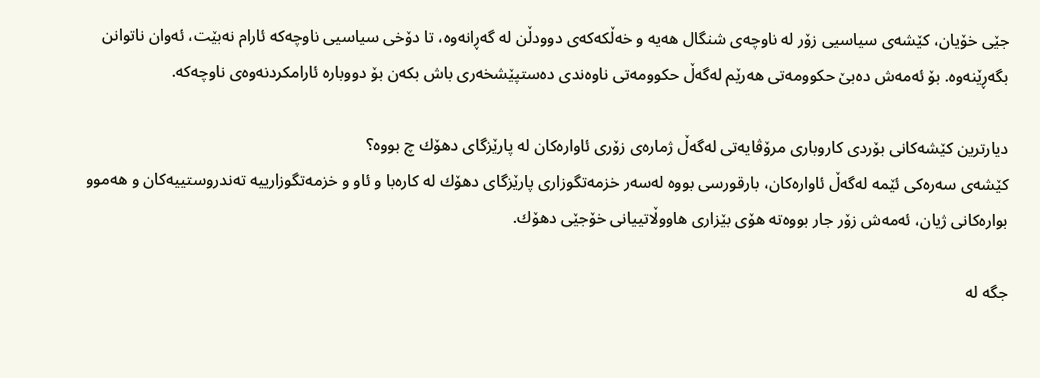جێی خۆیان، كێشه‌ی سیاسیی زۆر له‌ ناوچه‌ی شنگال هه‌یه‌ و خه‌ڵكه‌كه‌ی دوودڵن له‌ گه‌ڕانه‌وه‌، تا دۆخی سیاسیی ناوچه‌كه‌ ئارام نه‌بێت، ئه‌وان ناتوانن بگه‌ڕێنه‌وه‌. بۆ ئه‌مه‌ش ده‌بێ حكوومه‌تی هه‌رێم له‌گه‌ڵ حكوومه‌تی ناوه‌ندی ده‌ستپێشخه‌ری باش بكه‌ن بۆ دووباره‌ ئارامكردنه‌وه‌ی ناوچه‌كه‌.

دیارترین كێشه‌كانی بۆردی كاروباری مرۆڤایه‌تی له‌گه‌ڵ ژماره‌ی زۆری ئاواره‌كان له‌ پارێزگای دهۆك چ بووه‌؟
كێشه‌ی سه‌ره‌كی ئێمه‌ له‌گه‌ڵ ئاواره‌كان، بارقورسی بووه‌ له‌سه‌ر خزمه‌تگوزاری پارێزگای دهۆك له‌ كاره‌با و ئاو و خزمه‌تگوزارییه‌ ته‌ندروستییه‌كان و هه‌موو بواره‌كانی ژیان، ئه‌مه‌ش زۆر جار بووه‌ته‌ هۆی بێزاری هاووڵاتییانی خۆجێی دهۆك.

جگه‌ له‌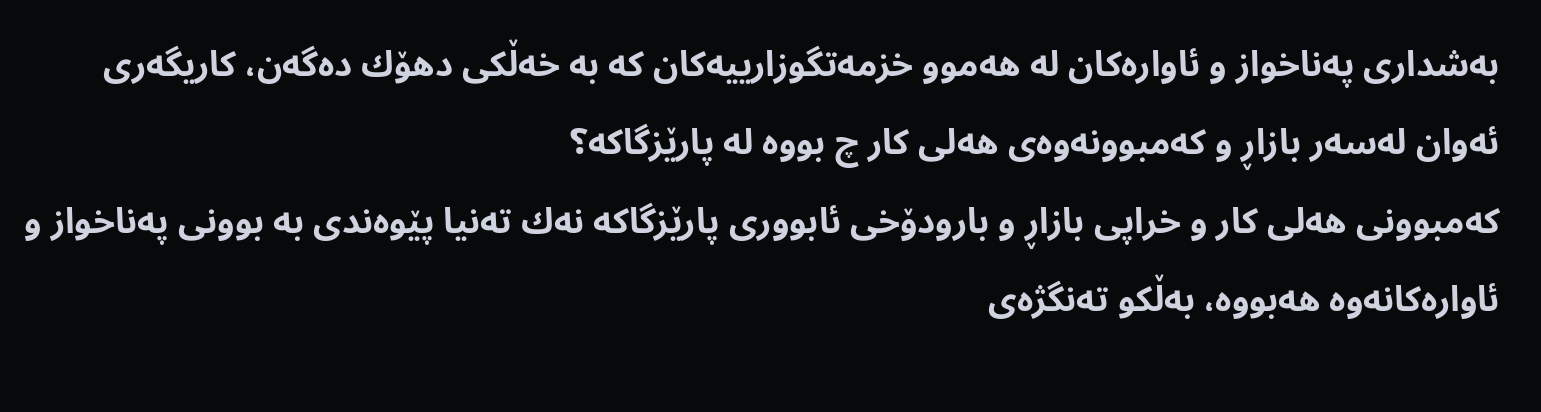به‌شداری په‌ناخواز و ئاواره‌كان له‌ هه‌موو خزمه‌تگوزارییه‌كان كه‌ به‌ خه‌ڵكی دهۆك ده‌گه‌ن، كاریگه‌ری ئه‌وان له‌سه‌ر بازاڕ و كه‌مبوونه‌وه‌ی هه‌لی كار چ بووه‌ له‌ پارێزگاكه‌؟
كه‌مبوونی هه‌لی كار و خراپی بازاڕ و بارودۆخی ئابووری پارێزگاكه‌ نه‌ك ته‌نیا پێوه‌ندی به‌ بوونی په‌ناخواز و ئاواره‌كانه‌وه‌ هه‌بووه‌، به‌ڵكو ته‌نگژه‌ی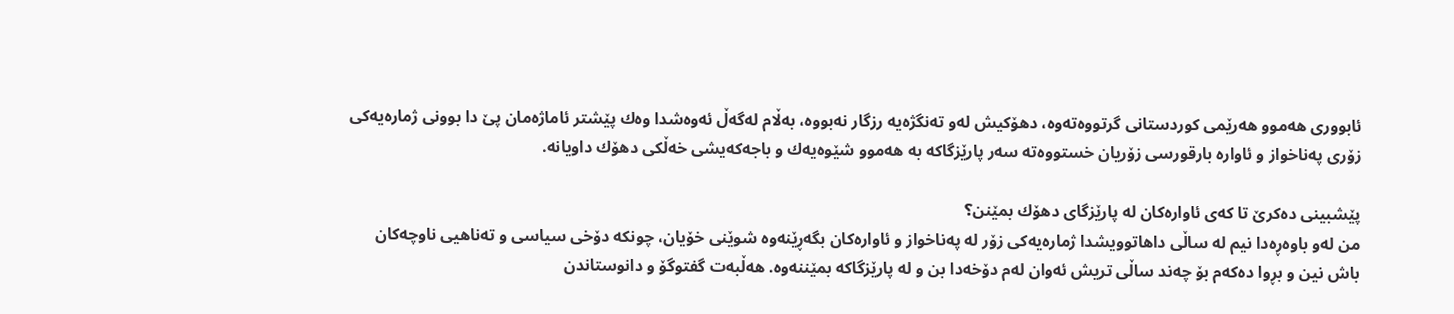ئابووری هه‌موو هه‌رێمی كوردستانی گرتووه‌ته‌وه‌، دهۆكیش له‌و ته‌نگژه‌یه‌ رزگار نه‌بووه‌، به‌ڵام له‌گه‌ڵ ئه‌وه‌شدا وه‌ك پێشتر ئاماژه‌مان پێ دا بوونی ژماره‌یه‌كی زۆری په‌ناخواز و ئاواره‌ بارقورسی زۆریان خستووه‌ته‌ سه‌ر پارێزگاكه‌ به‌ هه‌موو شێوه‌یه‌ك و باجه‌كه‌یشی خه‌ڵكی دهۆك داویانه‌.

پێشبینی ده‌كرێ تا كه‌ی ئاواره‌كان له‌ پارێزگای دهۆك بمێنن؟
من له‌و باوه‌ڕه‌دا نیم له‌ ساڵی داهاتوویشدا ژماره‌یه‌كی زۆر له‌ په‌ناخواز و ئاواره‌كان بگه‌ڕێنه‌وه‌ شوێنی خۆیان، چونكه‌ دۆخی سیاسی و ته‌ناهیی ناوچه‌كان باش نین و بڕوا ده‌كه‌م بۆ چه‌ند ساڵی تریش ئه‌وان له‌م دۆخه‌دا بن و له‌ پارێزگاكه‌ بمێننه‌وه‌. هه‌ڵبه‌ت گفتوگۆ و دانوستاندن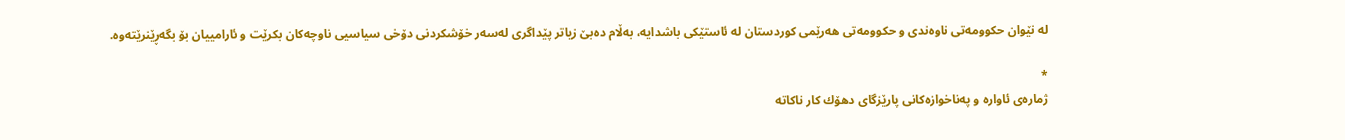له‌ نێوان حكوومه‌تی ناوه‌ندی و حكوومه‌تی هه‌رێمی كوردستان له‌ ئاستێكی باشدایه‌، به‌ڵام ده‌بێ زیاتر پێداگری له‌سه‌ر خۆشكردنی دۆخی سیاسیی ناوچه‌كان بكرێت و ئارامییان بۆ بگه‌ڕێنرێته‌وه‌.

*
ژماره‌ی ئاواره‌ و په‌ناخوازه‌كانی پارێزگای دهۆك كار ناكاته‌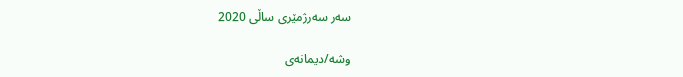سه‌ر سه‌رژمێری ساڵی 2020

وشه‌/دیمانه‌ی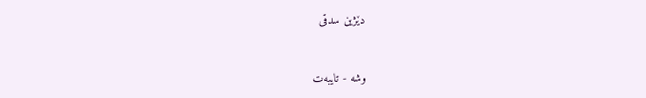دێژین سدقی


وشە - تایبه‌ت